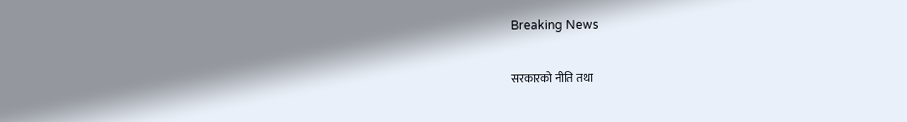Breaking News

सरकारको नीति तथा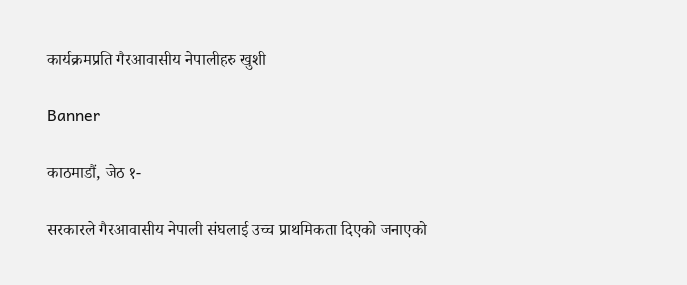कार्यक्रमप्रति गैरआवासीय नेपालीहरु खुशी

Banner

काठमाडौं, जेठ १-

सरकारले गैरआवासीय नेपाली संघलाई उच्च प्राथमिकता दिएको जनाएको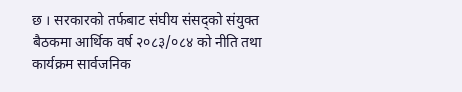छ । सरकारको तर्फबाट संघीय संसद्को संयुक्त बैठकमा आर्थिक वर्ष २०८३/०८४ को नीति तथा कार्यक्रम सार्वजनिक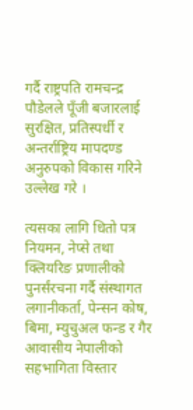गर्दै राष्ट्रपति रामचन्द्र पौडेलले पूँजी बजारलाई सुरक्षित, प्रतिस्पर्धी र अन्तर्राष्ट्रिय मापदण्ड अनुरुपको विकास गरिने उल्लेख गरे ।

त्यसका लागि धितो पत्र नियमन, नेप्से तथा क्लियरिङ प्रणालीको पुनर्संरचना गर्दै संस्थागत लगानीकर्ता, पेन्सन कोष, बिमा, म्युचुअल फन्ड र गैर आवासीय नेपालीको सहभागिता विस्तार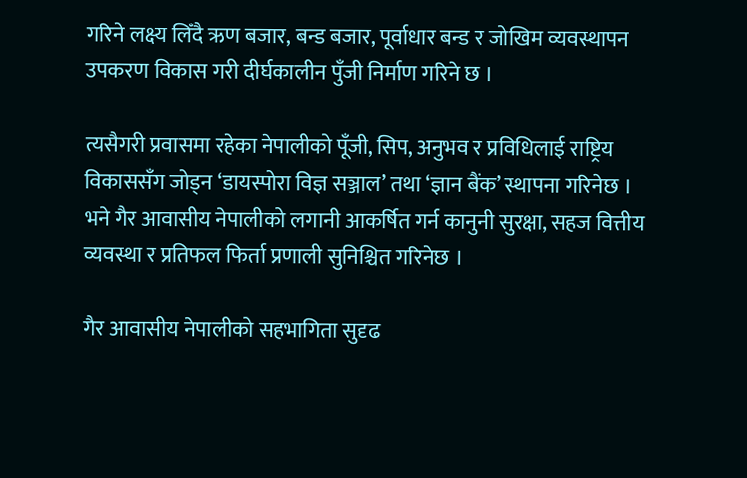गरिने लक्ष्य लिँदै ऋण बजार, बन्ड बजार, पूर्वाधार बन्ड र जोखिम व्यवस्थापन उपकरण विकास गरी दीर्घकालीन पुँजी निर्माण गरिने छ ।

त्यसैगरी प्रवासमा रहेका नेपालीको पूँजी, सिप, अनुभव र प्रविधिलाई राष्ट्रिय विकाससँग जोड्न ‘डायस्पोरा विज्ञ सञ्जाल’ तथा ‘ज्ञान बैंक’ स्थापना गरिनेछ । भने गैर आवासीय नेपालीको लगानी आकर्षित गर्न कानुनी सुरक्षा, सहज वित्तीय व्यवस्था र प्रतिफल फिर्ता प्रणाली सुनिश्चित गरिनेछ ।

गैर आवासीय नेपालीको सहभागिता सुदृढ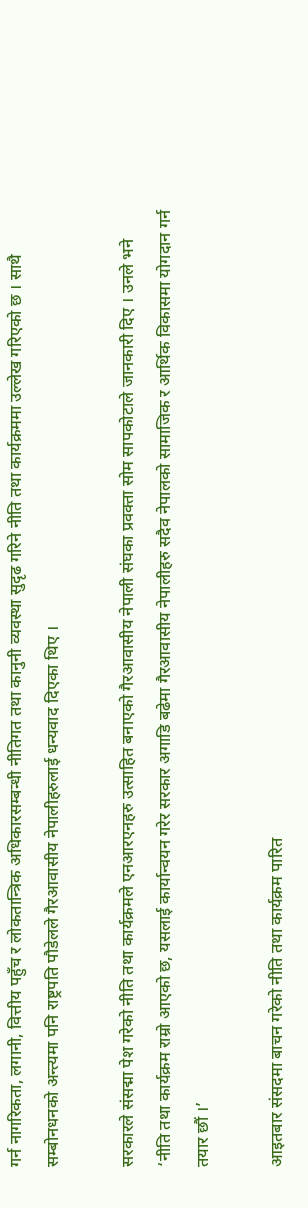गर्न नागरिकता, लगानी, वित्तीय पहुँच र लोकतान्त्रिक अधिकारसम्बन्धी नीतिगत तथा कानुनी व्यवस्था सुदृढ गरिने नीति तथा कार्यक्रममा उल्लेख गरिएको छ । साथै सम्बोनधनको अन्त्यमा पनि राष्ट्रपति पौडेलले गैरआवासीय नेपालीहरुलाई धन्यवाद दिएका थिए ।

सरकारले संसद्मा पेश गरेको नीति तथा कार्यक्रमले एनआरएनहरु उत्साहित बनाएको गैरआवासीय नेपाली संघका प्रवक्ता सोम सापकोटाले जानकारी दिए । उनले भने ‘नीति तथा कार्यक्रम राम्रो आएको छ, यसलाई कार्यान्वयन गरेर सरकार अगाडि बढेमा गैरआवासीय नेपालीहरु सदैव नेपालको सामाजिक र आर्थिक विकासमा योगदान गर्न तयार छौं ।’

आइतबार संसदमा बाचन गरेको नीति तथा कार्यक्रम पारित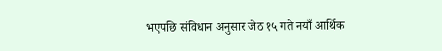भएपछि संविधान अनुसार जेठ १५ गते नयाँ आर्थिक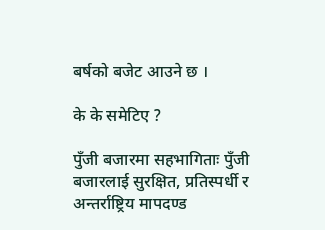बर्षको बजेट आउने छ ।

के के समेटिए ?

पुँजी बजारमा सहभागिताः पुँजी बजारलाई सुरक्षित, प्रतिस्पर्धी र अन्तर्राष्ट्रिय मापदण्ड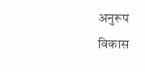अनुरूप विकास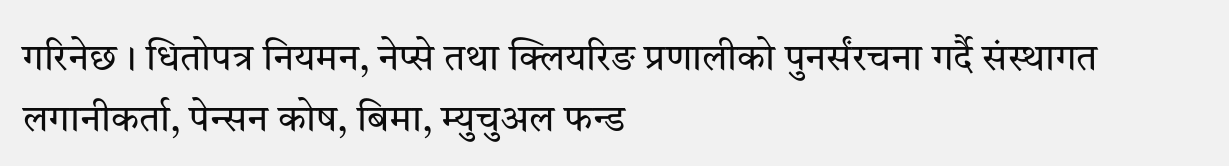गरिनेछ । धितोपत्र नियमन, नेप्से तथा क्लियरिङ प्रणालीको पुनर्संरचना गर्दै संस्थागत लगानीकर्ता, पेन्सन कोष, बिमा, म्युचुअल फन्ड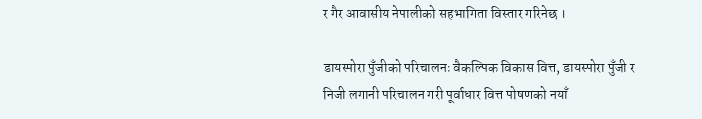र गैर आवासीय नेपालीको सहभागिता विस्तार गरिनेछ ।

डायस्पोरा पुँजीको परिचालनः वैकल्पिक विकास वित्त, डायस्पोरा पुँजी र निजी लगानी परिचालन गरी पूर्वाधार वित्त पोषणको नयाँ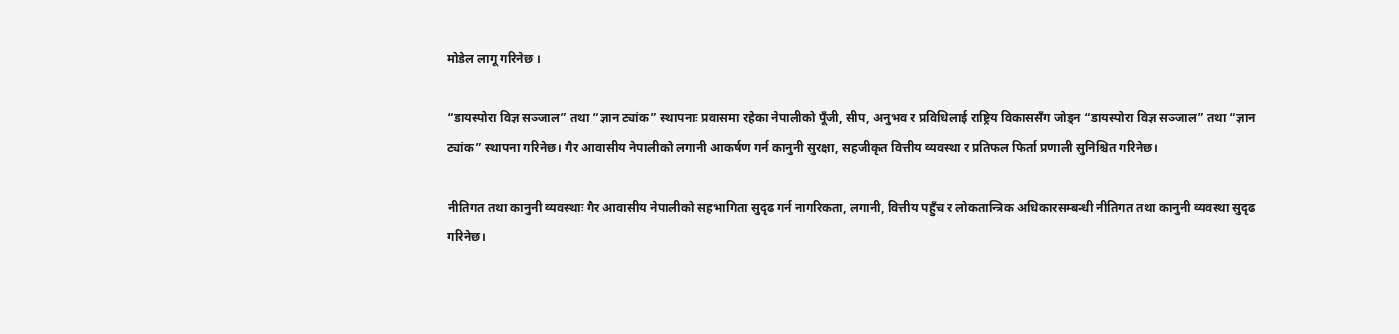मोडेल लागू गरिनेछ ।

“डायस्पोरा विज्ञ सञ्जाल” तथा “ज्ञान ट्यांक” स्थापनाः प्रवासमा रहेका नेपालीको पूँजी, सीप, अनुभव र प्रविधिलाई राष्ट्रिय विकाससँग जोड्न “डायस्पोरा विज्ञ सञ्जाल” तथा “ज्ञान ट्यांक” स्थापना गरिनेछ। गैर आवासीय नेपालीको लगानी आकर्षण गर्न कानुनी सुरक्षा, सहजीकृत वित्तीय व्यवस्था र प्रतिफल फिर्ता प्रणाली सुनिश्चित गरिनेछ।

नीतिगत तथा कानुनी व्यवस्थाः गैर आवासीय नेपालीको सहभागिता सुदृढ गर्न नागरिकता, लगानी, वित्तीय पहुँच र लोकतान्त्रिक अधिकारसम्बन्धी नीतिगत तथा कानुनी व्यवस्था सुदृढ गरिनेछ।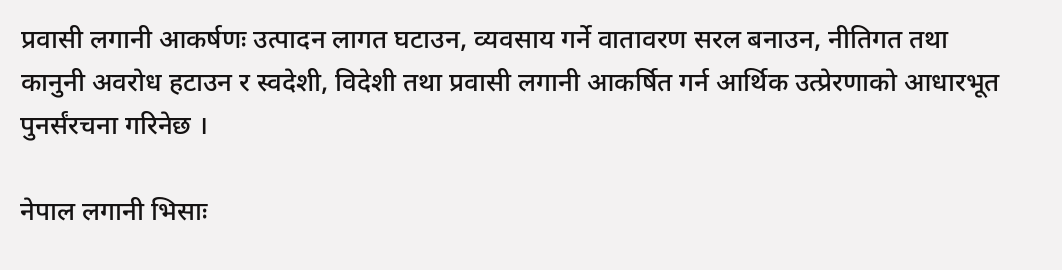प्रवासी लगानी आकर्षणः उत्पादन लागत घटाउन, व्यवसाय गर्ने वातावरण सरल बनाउन, नीतिगत तथा कानुनी अवरोध हटाउन र स्वदेशी, विदेशी तथा प्रवासी लगानी आकर्षित गर्न आर्थिक उत्प्रेरणाको आधारभूत पुनर्संरचना गरिनेछ ।

नेपाल लगानी भिसाः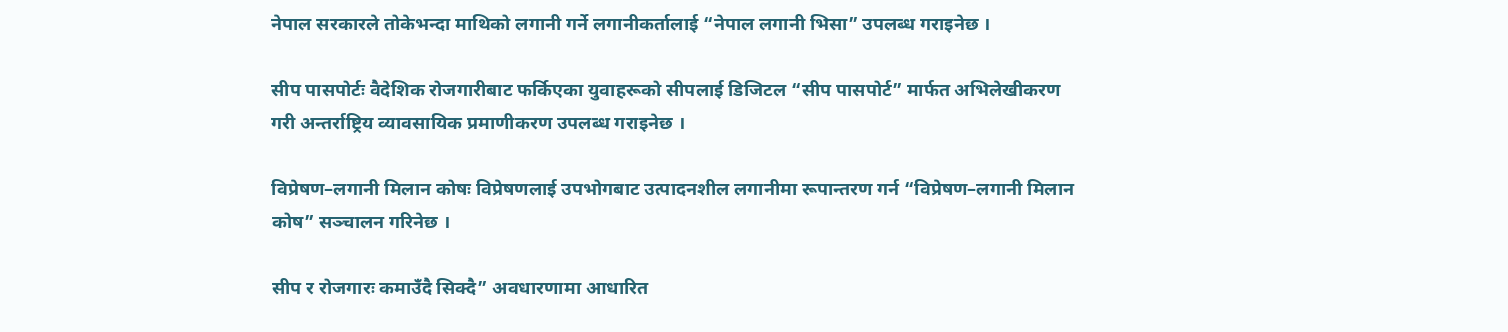नेपाल सरकारले तोकेभन्दा माथिको लगानी गर्ने लगानीकर्तालाई “नेपाल लगानी भिसा” उपलब्ध गराइनेछ ।

सीप पासपोर्टः वैदेशिक रोजगारीबाट फर्किएका युवाहरूको सीपलाई डिजिटल “सीप पासपोर्ट” मार्फत अभिलेखीकरण गरी अन्तर्राष्ट्रिय व्यावसायिक प्रमाणीकरण उपलब्ध गराइनेछ ।

विप्रेषण–लगानी मिलान कोषः विप्रेषणलाई उपभोगबाट उत्पादनशील लगानीमा रूपान्तरण गर्न “विप्रेषण–लगानी मिलान कोष” सञ्चालन गरिनेछ ।

सीप र रोजगारः कमाउँदै सिक्दै” अवधारणामा आधारित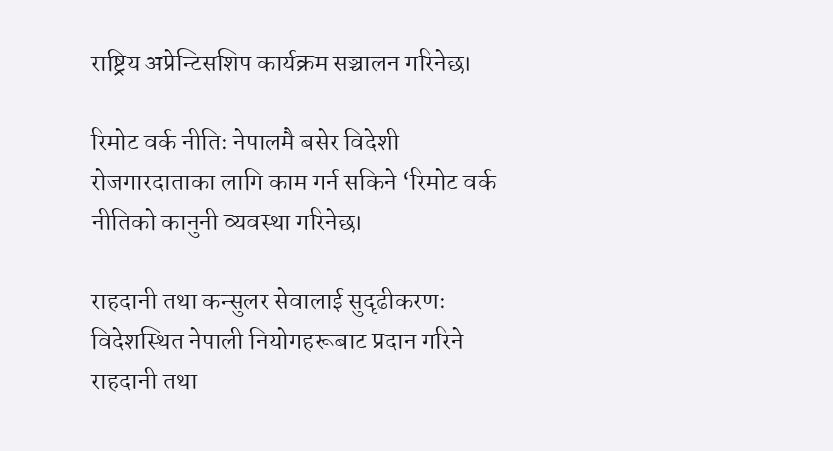राष्ट्रिय अप्रेन्टिसशिप कार्यक्रम सञ्चालन गरिनेछ।

रिमोट वर्क नीतिः नेपालमै बसेर विदेशी रोजगारदाताका लागि काम गर्न सकिने ‘रिमोट वर्क नीतिको कानुनी व्यवस्था गरिनेछ।

राहदानी तथा कन्सुलर सेवालाई सुदृढीकरणः विदेशस्थित नेपाली नियोगहरूबाट प्रदान गरिने राहदानी तथा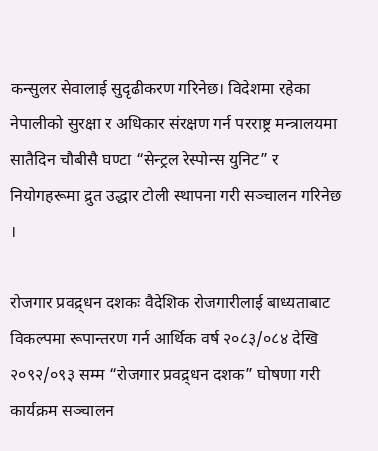कन्सुलर सेवालाई सुदृढीकरण गरिनेछ। विदेशमा रहेका नेपालीको सुरक्षा र अधिकार संरक्षण गर्न परराष्ट्र मन्त्रालयमा सातैदिन चौबीसै घण्टा “सेन्ट्रल रेस्पोन्स युनिट” र नियोगहरूमा द्रुत उद्धार टोली स्थापना गरी सञ्चालन गरिनेछ ।

रोजगार प्रवद्र्धन दशकः वैदेशिक रोजगारीलाई बाध्यताबाट विकल्पमा रूपान्तरण गर्न आर्थिक वर्ष २०८३/०८४ देखि २०९२/०९३ सम्म “रोजगार प्रवद्र्धन दशक” घोषणा गरी कार्यक्रम सञ्चालन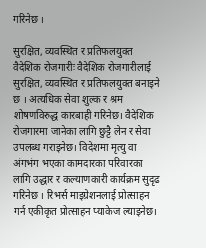गरिनेछ ।

सुरक्षित, व्यवस्थित र प्रतिफलयुक्त वैदेशिक रोजगारीः वैदेशिक रोजगारीलाई सुरक्षित, व्यवस्थित र प्रतिफलयुक्त बनाइने छ । अत्यधिक सेवा शुल्क र श्रम शोषणविरुद्ध कारबाही गरिनेछ। वैदेशिक रोजगारमा जानेका लागि छुट्टै लेन र सेवा उपलब्ध गराइनेछ। विदेशमा मृत्यु वा अंगभंग भएका कामदारका परिवारका लागि उद्धार र कल्याणकारी कार्यक्रम सुदृढ गरिनेछ । रिभर्स माइग्रेशनलाई प्रोत्साहन गर्न एकीकृत प्रोत्साहन प्याकेज ल्याइनेछ।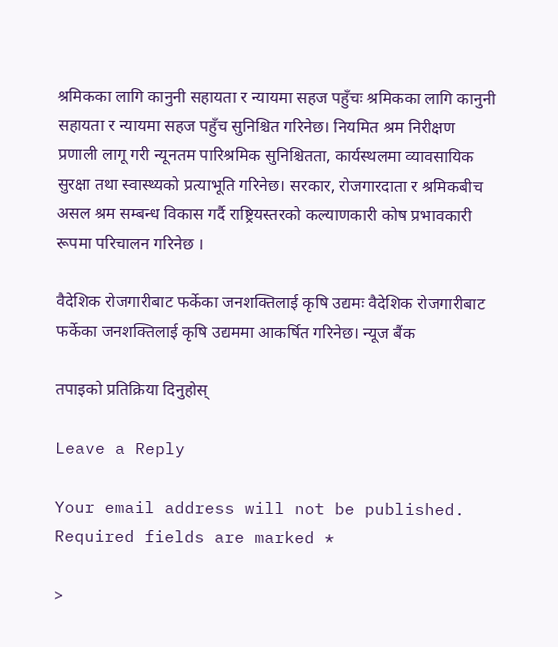श्रमिकका लागि कानुनी सहायता र न्यायमा सहज पहुँचः श्रमिकका लागि कानुनी सहायता र न्यायमा सहज पहुँच सुनिश्चित गरिनेछ। नियमित श्रम निरीक्षण प्रणाली लागू गरी न्यूनतम पारिश्रमिक सुनिश्चितता, कार्यस्थलमा व्यावसायिक सुरक्षा तथा स्वास्थ्यको प्रत्याभूति गरिनेछ। सरकार, रोजगारदाता र श्रमिकबीच असल श्रम सम्बन्ध विकास गर्दै राष्ट्रियस्तरको कल्याणकारी कोष प्रभावकारी रूपमा परिचालन गरिनेछ ।

वैदेशिक रोजगारीबाट फर्केका जनशक्तिलाई कृषि उद्यमः वैदेशिक रोजगारीबाट फर्केका जनशक्तिलाई कृषि उद्यममा आकर्षित गरिनेछ। न्यूज बैंक

तपाइको प्रतिक्रिया दिनुहोस्

Leave a Reply

Your email address will not be published. Required fields are marked *

>